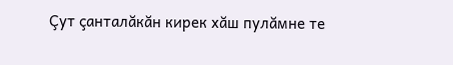Çут çанталăкăн кирек хăш пулăмне те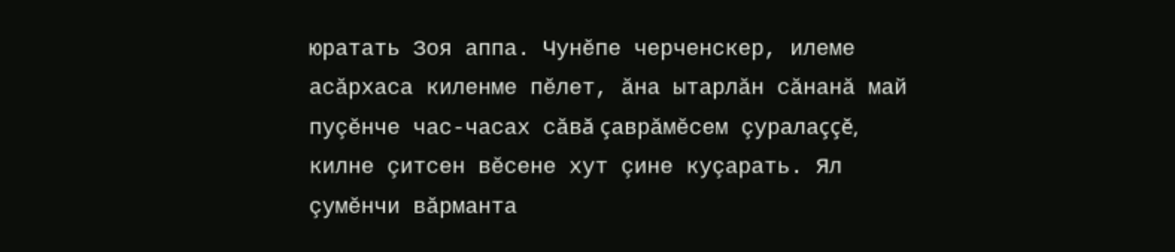юратать Зоя аппа. Чунĕпе черченскер, илеме асăрхаса киленме пĕлет, ăна ытарлăн сăнанă май пуçĕнче час-часах сăвă çаврăмĕсем çуралаççĕ, килне çитсен вĕсене хут çине куçарать. Ял çумĕнчи вăрманта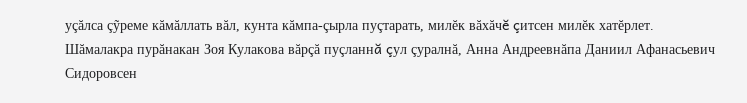уçăлса çỹреме кăмăллать вăл, кунта кăмпа-çырла пуçтарать, милĕк вăхăчĕ çитсен милĕк хатĕрлет.
Шăмалакра пурăнакан Зоя Кулакова вăрçă пуçланнă çул çуралнă, Анна Андреевнăпа Даниил Афанасьевич Сидоровсен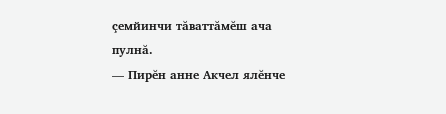çемйинчи тăваттăмĕш ача пулнă.
— Пирĕн анне Акчел ялĕнче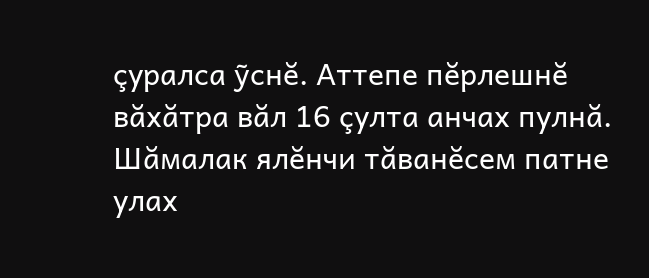çуралса ỹснĕ. Аттепе пĕрлешнĕ вăхăтра вăл 16 çулта анчах пулнă. Шăмалак ялĕнчи тăванĕсем патне улах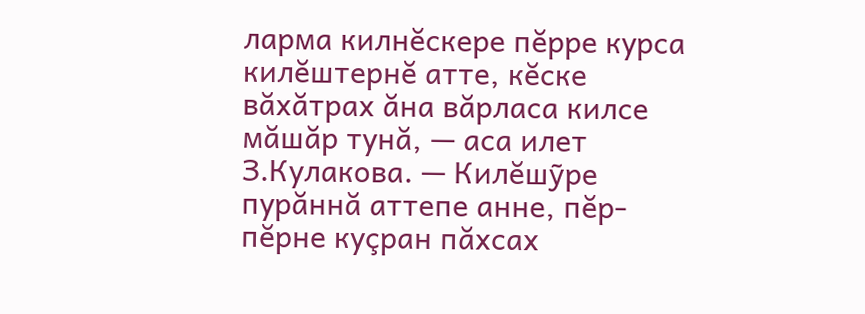ларма килнĕскере пĕрре курса килĕштернĕ атте, кĕске вăхăтрах ăна вăрласа килсе мăшăр тунă, — аса илет З.Кулакова. — Килĕшỹре пурăннă аттепе анне, пĕр-пĕрне куçран пăхсах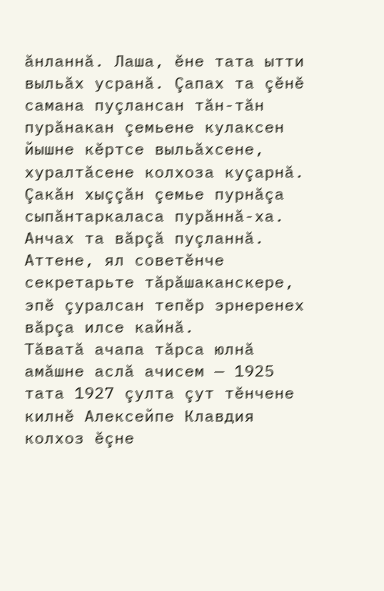ăнланнă. Лаша, ĕне тата ытти выльăх усранă. Çапах та çĕнĕ самана пуçлансан тăн-тăн пурăнакан çемьене кулаксен йышне кĕртсе выльăхсене, хуралтăсене колхоза куçарнă. Çакăн хыççăн çемье пурнăçа сыпăнтаркаласа пурăннă-ха. Анчах та вăрçă пуçланнă. Аттене, ял советĕнче секретарьте тăрăшаканскере, эпĕ çуралсан тепĕр эрнеренех вăрçа илсе кайнă.
Тăватă ачапа тăрса юлнă амăшне аслă ачисем — 1925 тата 1927 çулта çут тĕнчене килнĕ Алексейпе Клавдия колхоз ĕçне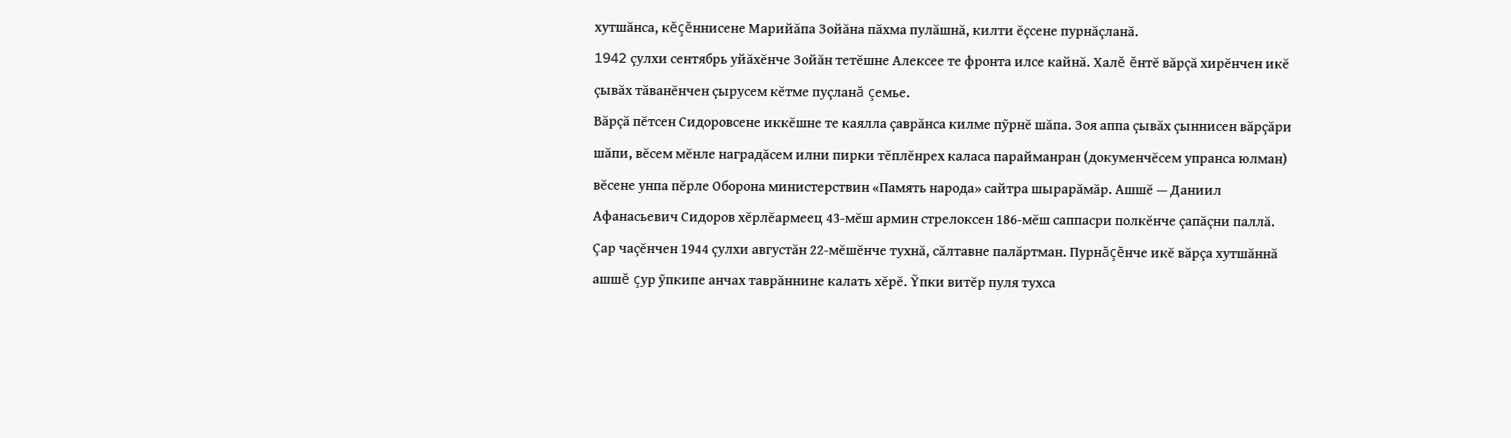хутшăнса, кĕçĕннисене Марийăпа Зойăна пăхма пулăшнă, килти ĕçсене пурнăçланă.
1942 çулхи сентябрь уйăхĕнче Зойăн тетĕшне Алексее те фронта илсе кайнă. Халĕ ĕнтĕ вăрçă хирĕнчен икĕ çывăх тăванĕнчен çырусем кĕтме пуçланă çемье.
Вăрçă пĕтсен Сидоровсене иккĕшне те каялла çаврăнса килме пỹрнĕ шăпа. Зоя аппа çывăх çыннисен вăрçăри шăпи, вĕсем мĕнле наградăсем илни пирки тĕплĕнрех каласа парайманран (докуменчĕсем упранса юлман) вĕсене унпа пĕрле Оборона министерствин «Память народа» сайтра шырарăмăр. Ашшĕ — Даниил Афанасьевич Сидоров хĕрлĕармеец 43-мĕш армин стрелоксен 186-мĕш саппасри полкĕнче çапăçни паллă. Çар чаçĕнчен 1944 çулхи августăн 22-мĕшĕнче тухнă, сăлтавне палăртман. Пурнăçĕнче икĕ вăрçа хутшăннă ашшĕ çур ỹпкипе анчах таврăннине калать хĕрĕ. Ỹпки витĕр пуля тухса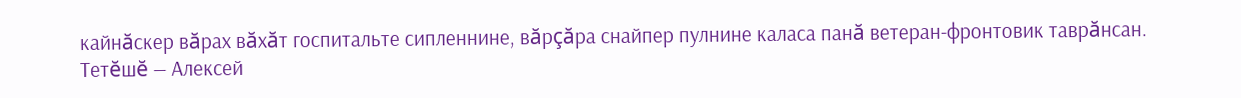кайнăскер вăрах вăхăт госпитальте сипленнине, вăрçăра снайпер пулнине каласа панă ветеран-фронтовик таврăнсан.
Тетĕшĕ — Алексей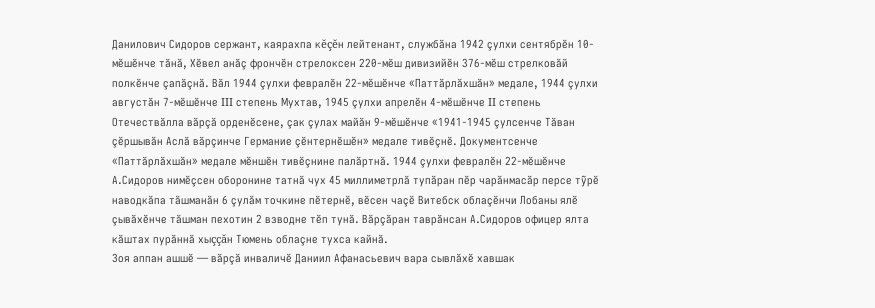Данилович Сидоров сержант, каярахпа кĕçĕн лейтенант, службăна 1942 çулхи сентябрĕн 10-мĕшĕнче тăнă, Хĕвел анăç фрончĕн стрелоксен 220-мĕш дивизийĕн 376-мĕш стрелковăй полкĕнче çапăçнă. Вăл 1944 çулхи февралĕн 22-мĕшĕнче «Паттăрлăхшăн» медале, 1944 çулхи августăн 7-мĕшĕнче III степень Мухтав, 1945 çулхи апрелĕн 4-мĕшĕнче II степень Отечествăлла вăрçă орденĕсене, çак çулах майăн 9-мĕшĕнче «1941-1945 çулсенче Тăван çĕршывăн Аслă вăрçинче Германие çĕнтернĕшĕн» медале тивĕçнĕ. Документсенче «Паттăрлăхшăн» медале мĕншĕн тивĕçнине палăртнă. 1944 çулхи февралĕн 22-мĕшĕнче А.Сидоров нимĕçсен оборонине татнă чух 45 миллиметрлă тупăран пĕр чарăнмасăр персе тỹрĕ наводкăпа тăшманăн 6 çулăм точкине пĕтернĕ, вĕсен чаçĕ Витебск облаçĕнчи Лобаны ялĕ çывăхĕнче тăшман пехотин 2 взводне тĕп тунă. Вăрçăран таврăнсан А.Сидоров офицер ялта кăштах пурăннă хыççăн Тюмень облаçне тухса кайнă.
Зоя аппан ашшĕ — вăрçă инваличĕ Даниил Афанасьевич вара сывлăхĕ хавшак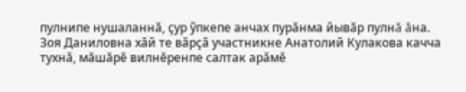пулнипе нушаланнă, çур ỹпкепе анчах пурăнма йывăр пулнă ăна.
Зоя Даниловна хăй те вăрçă участникне Анатолий Кулакова качча тухнă, мăшăрĕ вилнĕренпе салтак арăмĕ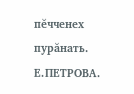пĕчченех пурăнать.
Е.ПЕТРОВА.